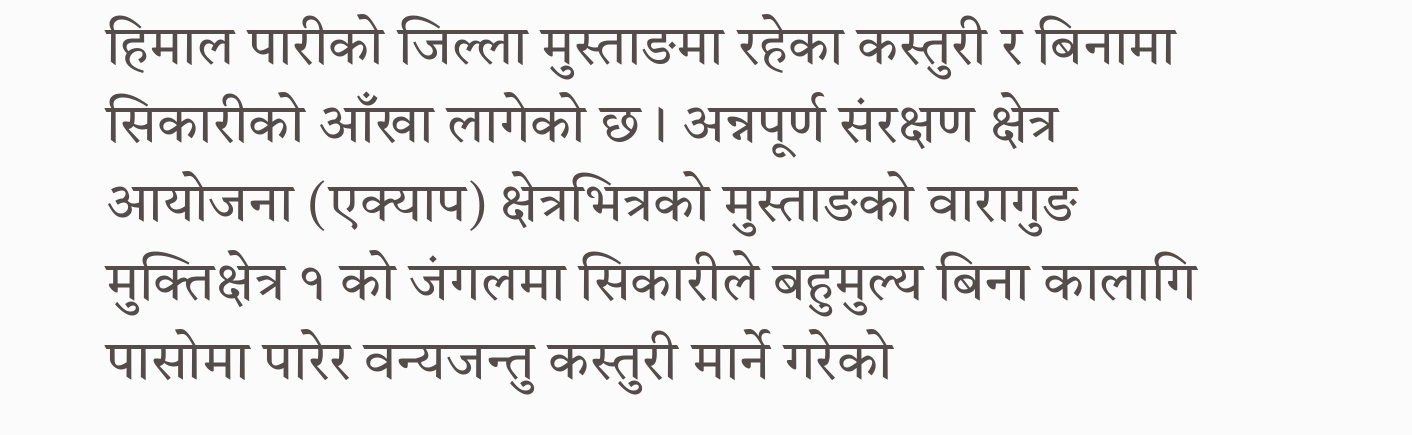हिमाल पारीको जिल्ला मुस्ताङमा रहेका कस्तुरी र बिनामा सिकारीको आँखा लागेको छ । अन्नपूर्ण संरक्षण क्षेत्र आयोजना (एक्याप) क्षेत्रभित्रको मुस्ताङको वारागुङ मुक्तिक्षेत्र १ को जंगलमा सिकारीले बहुमुल्य बिना कालागि पासोमा पारेर वन्यजन्तु कस्तुरी मार्ने गरेको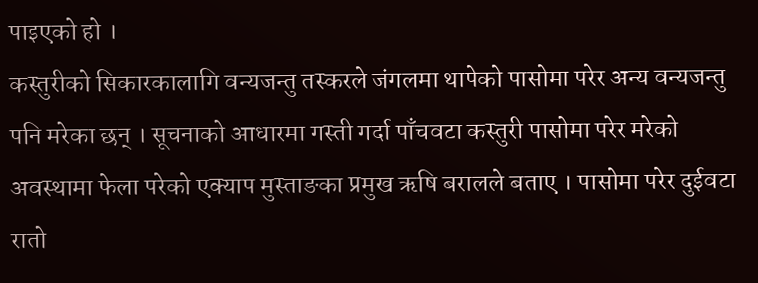पाइएको हो ।
कस्तुरीको सिकारकालागि वन्यजन्तु तस्करले जंगलमा थापेको पासोमा परेर अन्य वन्यजन्तु पनि मरेका छन् । सूचनाको आधारमा गस्ती गर्दा पाँचवटा कस्तुरी पासोमा परेर मरेको अवस्थामा फेला परेको एक्याप मुस्ताङका प्रमुख ऋषि बरालले बताए । पासोमा परेर दुईवटा रातो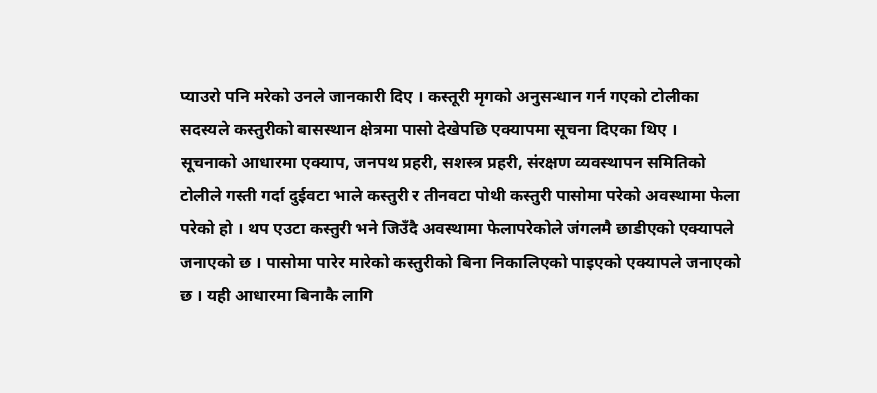प्याउरो पनि मरेको उनले जानकारी दिए । कस्तूरी मृगको अनुसन्धान गर्न गएको टोलीका सदस्यले कस्तुरीको बासस्थान क्षेत्रमा पासो देखेपछि एक्यापमा सूचना दिएका थिए ।
सूचनाको आधारमा एक्याप, जनपथ प्रहरी, सशस्त्र प्रहरी, संरक्षण व्यवस्थापन समितिको टोलीले गस्ती गर्दा दुईवटा भाले कस्तुरी र तीनवटा पोथी कस्तुरी पासोमा परेको अवस्थामा फेला परेको हो । थप एउटा कस्तुरी भने जिउँदै अवस्थामा फेलापरेकोले जंगलमै छाडीएको एक्यापले जनाएको छ । पासोमा पारेर मारेको कस्तुरीको बिना निकालिएको पाइएको एक्यापले जनाएको छ । यही आधारमा बिनाकै लागि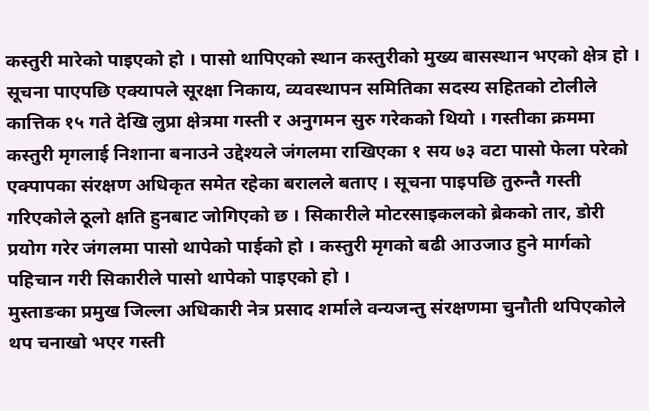कस्तुरी मारेको पाइएको हो । पासो थापिएको स्थान कस्तुरीको मुख्य बासस्थान भएको क्षेत्र हो ।
सूचना पाएपछि एक्यापले सूरक्षा निकाय, व्यवस्थापन समितिका सदस्य सहितको टोलीले कात्तिक १५ गते देखि लुप्रा क्षेत्रमा गस्ती र अनुगमन सुरु गरेकको थियो । गस्तीका क्रममा कस्तुरी मृगलाई निशाना बनाउने उद्देश्यले जंगलमा राखिएका १ सय ७३ वटा पासो फेला परेको एक्पापका संरक्षण अधिकृत समेत रहेका बरालले बताए । सूचना पाइपछि तुरुन्तै गस्ती गरिएकोले ठूलो क्षति हुनबाट जोगिएको छ । सिकारीले मोटरसाइकलको ब्रेकको तार, डोरी प्रयोग गरेर जंगलमा पासो थापेको पाईको हो । कस्तुरी मृगको बढी आउजाउ हुने मार्गको पहिचान गरी सिकारीले पासो थापेको पाइएको हो ।
मुस्ताङका प्रमुख जिल्ला अधिकारी नेत्र प्रसाद शर्माले वन्यजन्तु संरक्षणमा चुनौती थपिएकोले थप चनाखो भएर गस्ती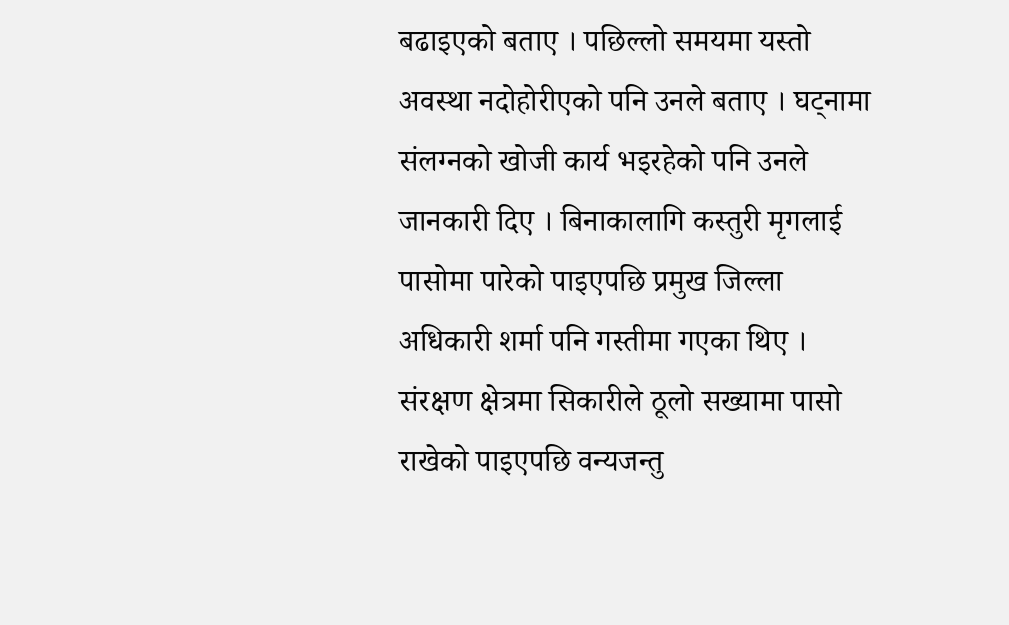बढाइएको बताए । पछिल्लो समयमा यस्तो अवस्था नदोहोरीएको पनि उनले बताए । घट्नामा संलग्नको खोजी कार्य भइरहेको पनि उनले जानकारी दिए । बिनाकालागि कस्तुरी मृगलाई पासोमा पारेको पाइएपछि प्रमुख जिल्ला अधिकारी शर्मा पनि गस्तीमा गएका थिए ।
संरक्षण क्षेत्रमा सिकारीले ठूलो सख्यामा पासो राखेको पाइएपछि वन्यजन्तु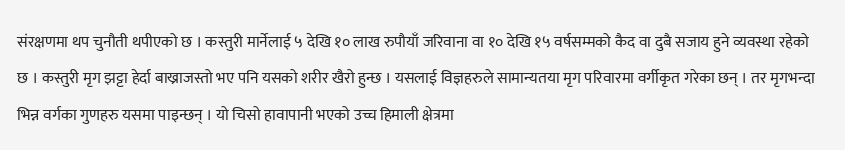संरक्षणमा थप चुनौती थपीएको छ । कस्तुरी मार्नेलाई ५ देखि १० लाख रुपौयाँ जरिवाना वा १० देखि १५ वर्षसम्मको कैद वा दुबै सजाय हुने व्यवस्था रहेको छ । कस्तुरी मृग झट्टा हेर्दा बाख्राजस्तो भए पनि यसको शरीर खैरो हुन्छ । यसलाई विज्ञहरुले सामान्यतया मृग परिवारमा वर्गीकृत गरेका छन् । तर मृगभन्दा भिन्न वर्गका गुणहरु यसमा पाइन्छन् । यो चिसो हावापानी भएको उच्च हिमाली क्षेत्रमा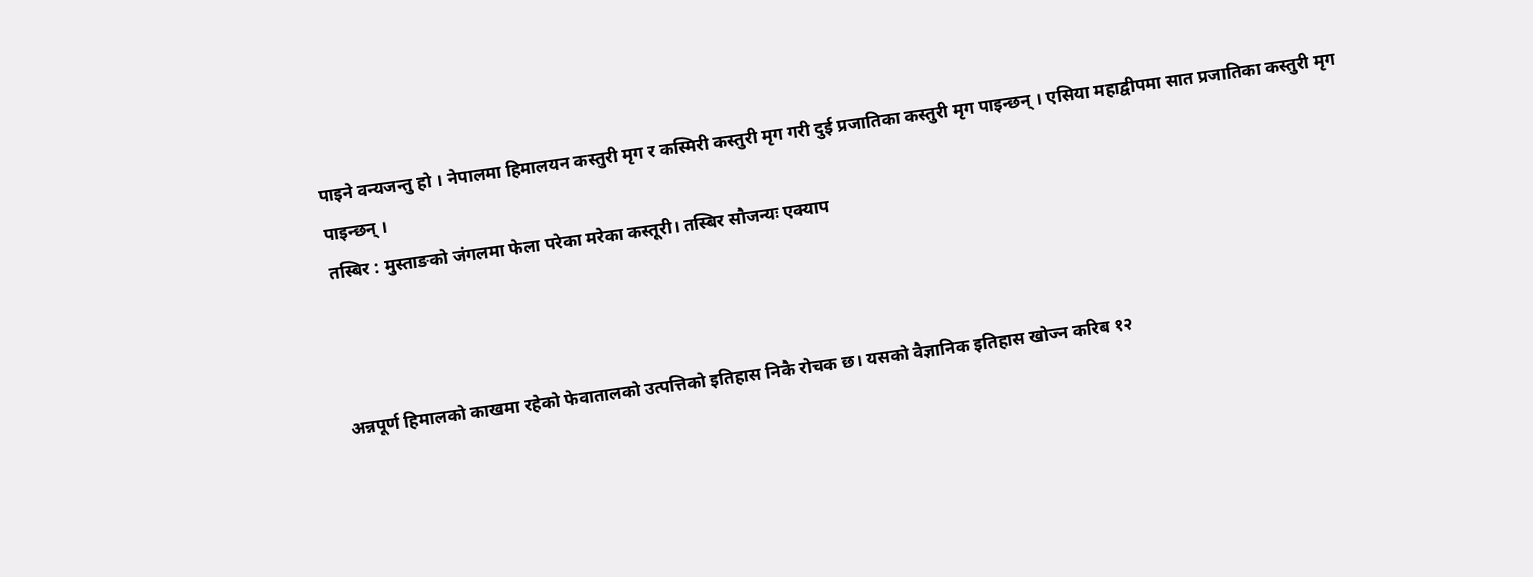पाइने वन्यजन्तु हो । नेपालमा हिमालयन कस्तुरी मृग र कस्मिरी कस्तुरी मृग गरी दुई प्रजातिका कस्तुरी मृग पाइन्छन् । एसिया महाद्वीपमा सात प्रजातिका कस्तुरी मृग पाइन्छन् ।
तस्बिर : मुस्ताङको जंगलमा फेला परेका मरेका कस्तूरी। तस्बिर सौजन्यः एक्याप



अन्नपूर्ण हिमालको काखमा रहेको फेवातालको उत्पत्तिको इतिहास निकै रोचक छ। यसको वैज्ञानिक इतिहास खोज्न करिब १२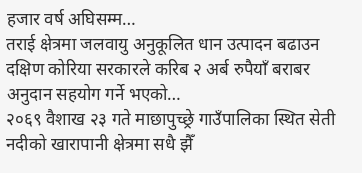हजार वर्ष अघिसम्म…
तराई क्षेत्रमा जलवायु अनुकूलित धान उत्पादन बढाउन दक्षिण कोरिया सरकारले करिब २ अर्ब रुपैयाँ बराबर अनुदान सहयोग गर्ने भएको…
२०६९ वैशाख २३ गते माछापुच्छ्रे गाउँपालिका स्थित सेती नदीको खारापानी क्षेत्रमा सधै झैँ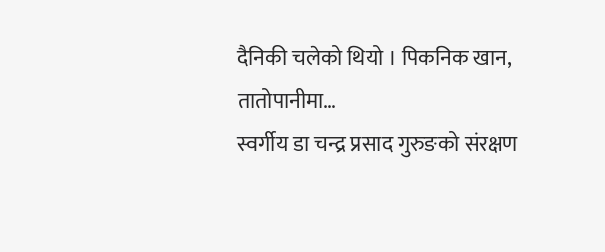दैनिकी चलेको थियो । पिकनिक खान, तातोपानीमा…
स्वर्गीय डा चन्द्र प्रसाद गुरुङको संरक्षण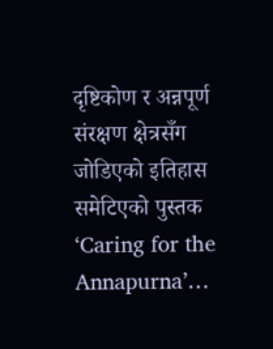दृष्टिकोण र अन्नपूर्ण संरक्षण क्षेत्रसँग जोडिएको इतिहास समेटिएको पुस्तक ‘Caring for the Annapurna’…